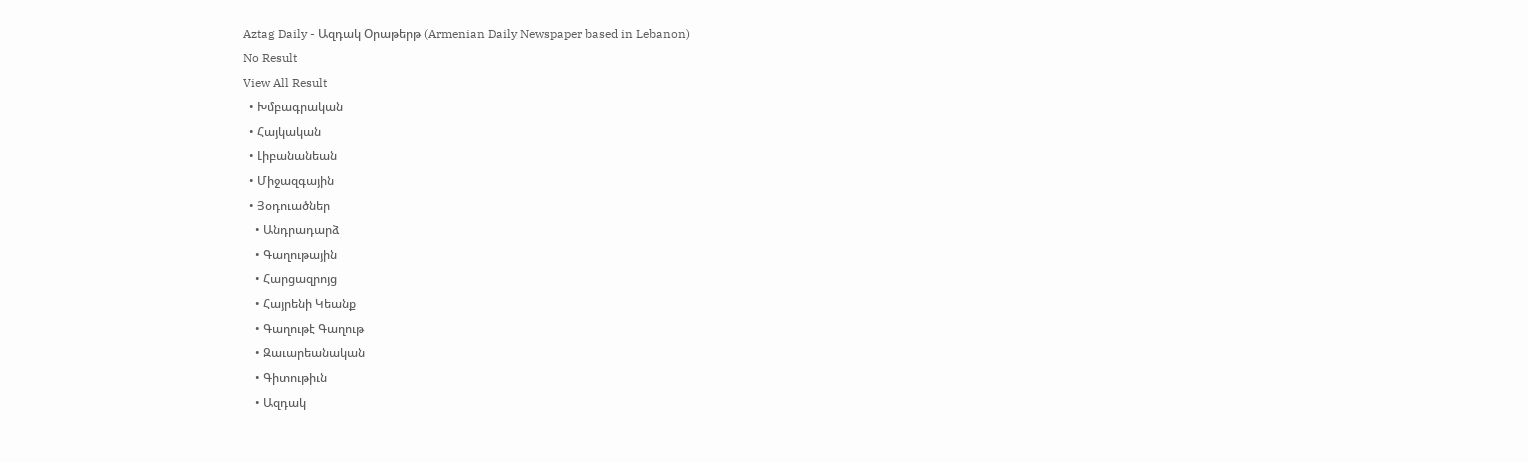Aztag Daily - Ազդակ Օրաթերթ (Armenian Daily Newspaper based in Lebanon)
No Result
View All Result
  • Խմբագրական
  • Հայկական
  • Լիբանանեան
  • Միջազգային
  • Յօդուածներ
    • Անդրադարձ
    • Գաղութային
    • Հարցազրոյց
    • Հայրենի Կեանք
    • Գաղութէ Գաղութ
    • Զաւարեանական
    • Գիտութիւն
    • Ազդակ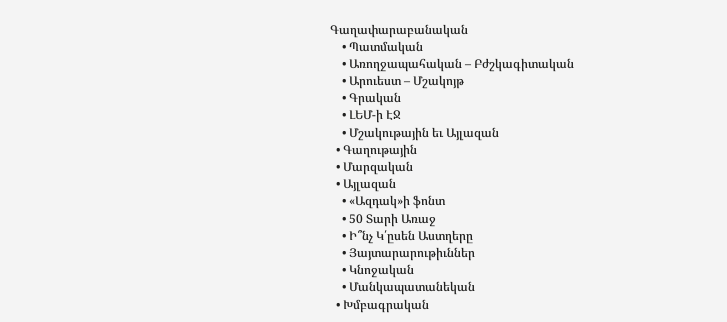Գաղափարաբանական
    • Պատմական
    • Առողջապահական – Բժշկագիտական
    • Արուեստ – Մշակոյթ
    • Գրական
    • ԼԵՄ-ի ԷՋ
    • Մշակութային եւ Այլազան
  • Գաղութային
  • Մարզական
  • Այլազան
    • «Ազդակ»ի ֆոնտ
    • 50 Տարի Առաջ
    • Ի՞նչ Կ՛ըսեն Աստղերը
    • Յայտարարութիւններ
    • Կնոջական
    • Մանկապատանեկան
  • Խմբագրական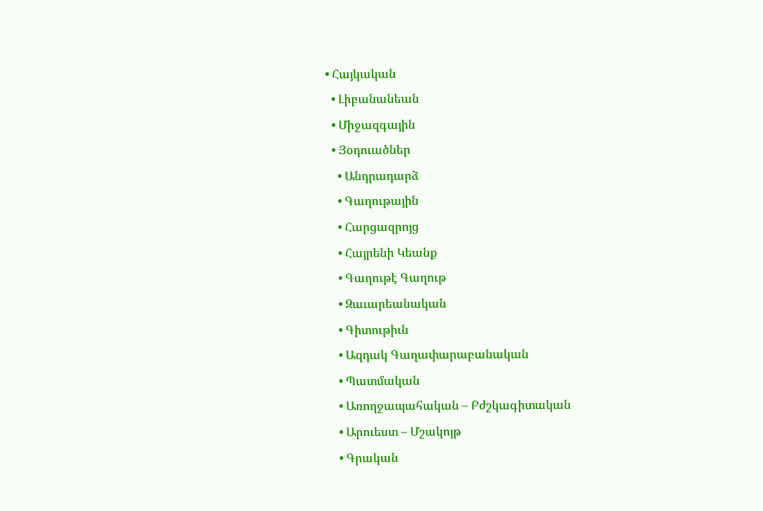• Հայկական
  • Լիբանանեան
  • Միջազգային
  • Յօդուածներ
    • Անդրադարձ
    • Գաղութային
    • Հարցազրոյց
    • Հայրենի Կեանք
    • Գաղութէ Գաղութ
    • Զաւարեանական
    • Գիտութիւն
    • Ազդակ Գաղափարաբանական
    • Պատմական
    • Առողջապահական – Բժշկագիտական
    • Արուեստ – Մշակոյթ
    • Գրական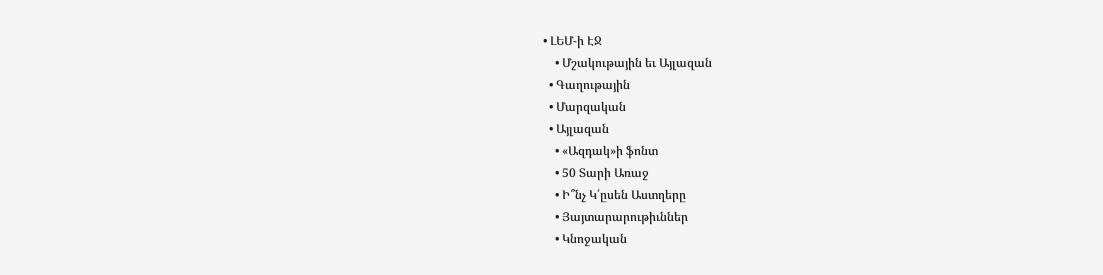• ԼԵՄ-ի ԷՋ
    • Մշակութային եւ Այլազան
  • Գաղութային
  • Մարզական
  • Այլազան
    • «Ազդակ»ի ֆոնտ
    • 50 Տարի Առաջ
    • Ի՞նչ Կ՛ըսեն Աստղերը
    • Յայտարարութիւններ
    • Կնոջական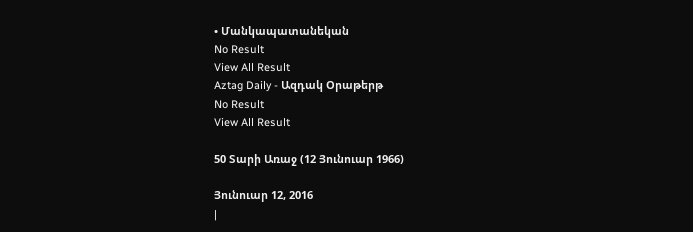• Մանկապատանեկան
No Result
View All Result
Aztag Daily - Ազդակ Օրաթերթ
No Result
View All Result

50 Տարի Առաջ (12 Յունուար 1966)

Յունուար 12, 2016
|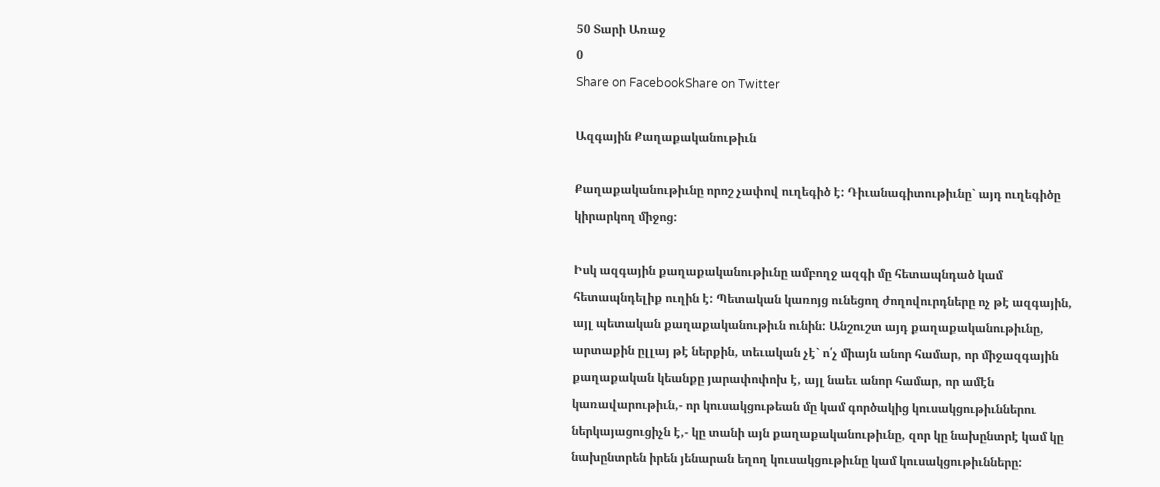50 Տարի Առաջ
0
Share on FacebookShare on Twitter

Ազգային Քաղաքականութիւն

Քաղաքականութիւնը որոշ չափով ուղեգիծ է: Դիւանագիտութիւնը` այդ ուղեգիծը կիրարկող միջոց:

Իսկ ազգային քաղաքականութիւնը ամբողջ ազգի մը հետապնդած կամ հետապնդելիք ուղին է: Պետական կառոյց ունեցող ժողովուրդները ոչ թէ ազգային, այլ պետական քաղաքականութիւն ունին: Անշուշտ այդ քաղաքականութիւնը, արտաքին ըլլայ թէ ներքին, տեւական չէ` ո՛չ միայն անոր համար, որ միջազգային քաղաքական կեանքը յարափոփոխ է, այլ նաեւ անոր համար, որ ամէն կառավարութիւն,- որ կուսակցութեան մը կամ գործակից կուսակցութիւններու ներկայացուցիչն է,- կը տանի այն քաղաքականութիւնը, զոր կը նախընտրէ կամ կը նախընտրեն իրեն յենարան եղող կուսակցութիւնը կամ կուսակցութիւնները: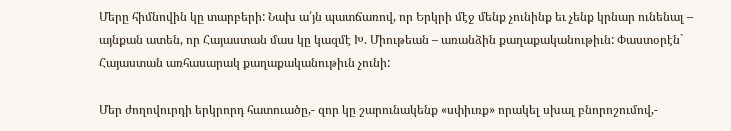Մերը հիմնովին կը տարբերի: Նախ ա՛յն պատճառով, որ Երկրի մէջ մենք չունինք եւ չենք կրնար ունենալ – այնքան ատեն, որ Հայաստան մաս կը կազմէ Խ. Միութեան – առանձին քաղաքականութիւն: Փաստօրէն` Հայաստան առհասարակ քաղաքականութիւն չունի:

Մեր ժողովուրդի երկրորդ հատուածը,- զոր կը շարունակենք «սփիւռք» որակել սխալ բնորոշումով,-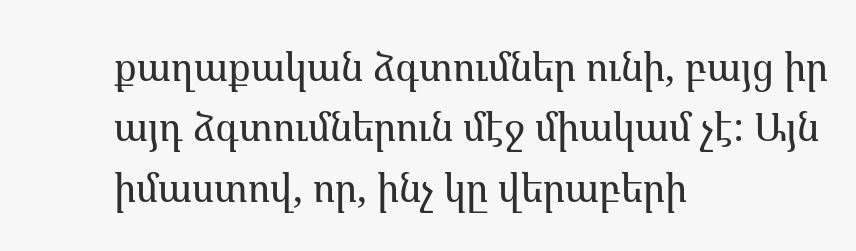քաղաքական ձգտումներ ունի, բայց իր այդ ձգտումներուն մէջ միակամ չէ: Այն իմաստով, որ, ինչ կը վերաբերի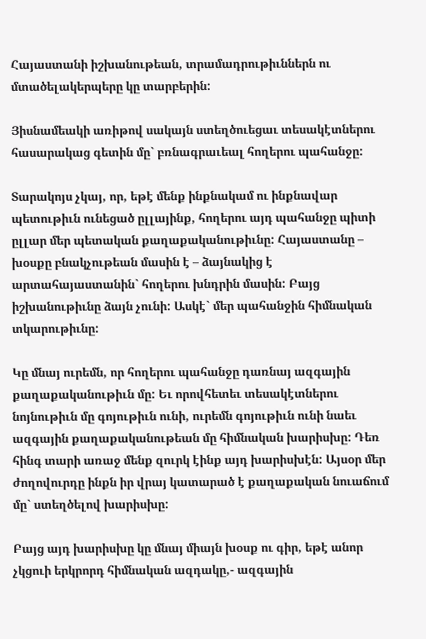Հայաստանի իշխանութեան, տրամադրութիւններն ու մտածելակերպերը կը տարբերին:

Յիսնամեակի առիթով սակայն ստեղծուեցաւ տեսակէտներու հասարակաց գետին մը` բռնագրաւեալ հողերու պահանջը:

Տարակոյս չկայ, որ, եթէ մենք ինքնակամ ու ինքնավար պետութիւն ունեցած ըլլայինք, հողերու այդ պահանջը պիտի ըլլար մեր պետական քաղաքականութիւնը: Հայաստանը – խօսքը բնակչութեան մասին է – ձայնակից է արտահայաստանին` հողերու խնդրին մասին: Բայց իշխանութիւնը ձայն չունի: Ասկէ` մեր պահանջին հիմնական տկարութիւնը:

Կը մնայ ուրեմն, որ հողերու պահանջը դառնայ ազգային քաղաքականութիւն մը: Եւ որովհետեւ տեսակէտներու նոյնութիւն մը գոյութիւն ունի, ուրեմն գոյութիւն ունի նաեւ ազգային քաղաքականութեան մը հիմնական խարիսխը: Դեռ հինգ տարի առաջ մենք զուրկ էինք այդ խարիսխէն: Այսօր մեր ժողովուրդը ինքն իր վրայ կատարած է քաղաքական նուաճում մը` ստեղծելով խարիսխը:

Բայց այդ խարիսխը կը մնայ միայն խօսք ու գիր, եթէ անոր չկցուի երկրորդ հիմնական ազդակը,- ազգային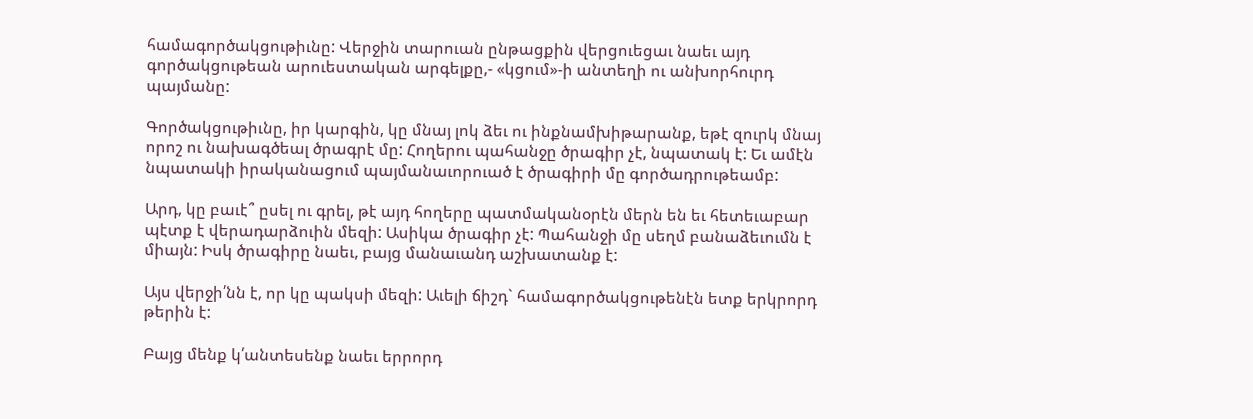համագործակցութիւնը: Վերջին տարուան ընթացքին վերցուեցաւ նաեւ այդ գործակցութեան արուեստական արգելքը,- «կցում»-ի անտեղի ու անխորհուրդ պայմանը:

Գործակցութիւնը, իր կարգին, կը մնայ լոկ ձեւ ու ինքնամխիթարանք, եթէ զուրկ մնայ որոշ ու նախագծեալ ծրագրէ մը: Հողերու պահանջը ծրագիր չէ, նպատակ է: Եւ ամէն նպատակի իրականացում պայմանաւորուած է ծրագիրի մը գործադրութեամբ:

Արդ, կը բաւէ՞ ըսել ու գրել, թէ այդ հողերը պատմականօրէն մերն են եւ հետեւաբար պէտք է վերադարձուին մեզի: Ասիկա ծրագիր չէ: Պահանջի մը սեղմ բանաձեւումն է միայն: Իսկ ծրագիրը նաեւ, բայց մանաւանդ աշխատանք է:

Այս վերջի՛նն է, որ կը պակսի մեզի: Աւելի ճիշդ` համագործակցութենէն ետք երկրորդ թերին է:

Բայց մենք կ՛անտեսենք նաեւ երրորդ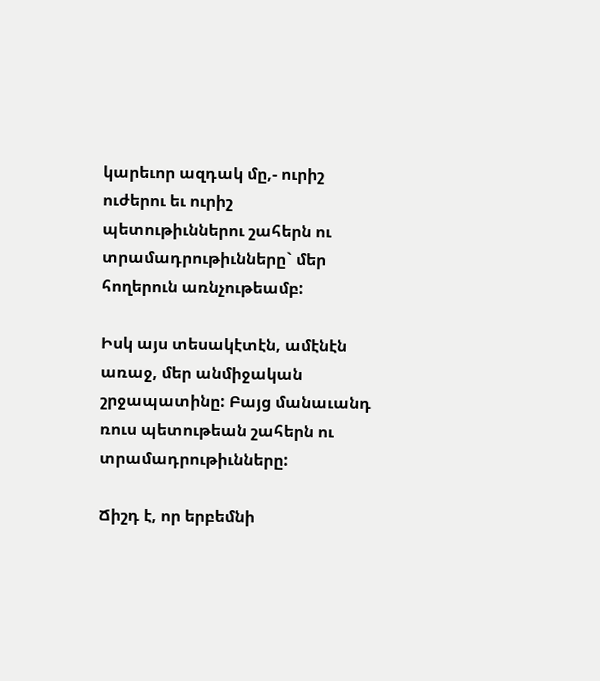կարեւոր ազդակ մը,- ուրիշ ուժերու եւ ուրիշ պետութիւններու շահերն ու տրամադրութիւնները` մեր հողերուն առնչութեամբ:

Իսկ այս տեսակէտէն, ամէնէն առաջ, մեր անմիջական շրջապատինը: Բայց մանաւանդ ռուս պետութեան շահերն ու տրամադրութիւնները:

Ճիշդ է, որ երբեմնի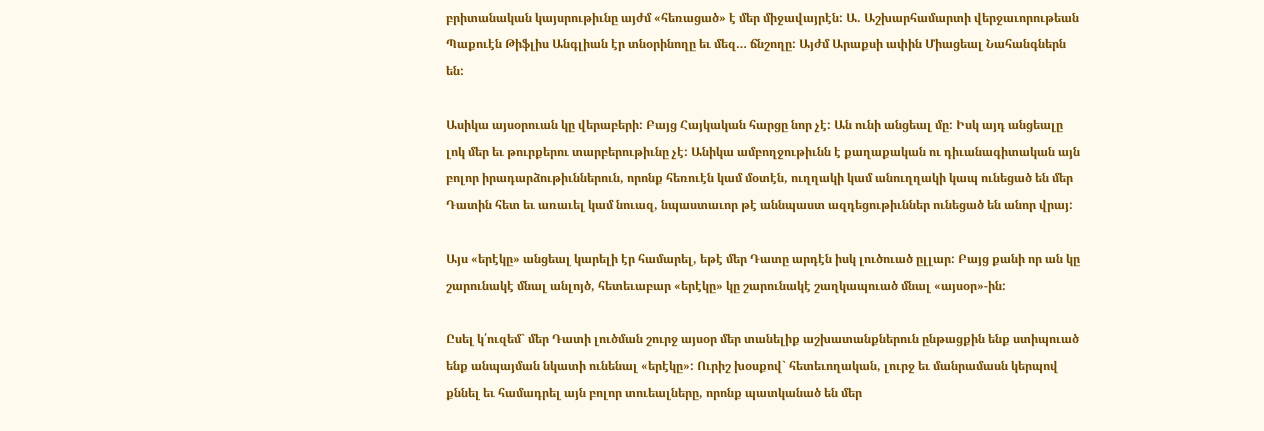բրիտանական կայսրութիւնը այժմ «հեռացած» է մեր միջավայրէն: Ա. Աշխարհամարտի վերջաւորութեան Պաքուէն Թիֆլիս Անգլիան էր տնօրինողը եւ մեզ… ճնշողը: Այժմ Արաքսի ափին Միացեալ Նահանգներն են:

Ասիկա այսօրուան կը վերաբերի: Բայց Հայկական հարցը նոր չէ: Ան ունի անցեալ մը: Իսկ այդ անցեալը լոկ մեր եւ թուրքերու տարբերութիւնը չէ: Անիկա ամբողջութիւնն է քաղաքական ու դիւանագիտական այն բոլոր իրադարձութիւններուն, որոնք հեռուէն կամ մօտէն, ուղղակի կամ անուղղակի կապ ունեցած են մեր Դատին հետ եւ առաւել կամ նուազ, նպաստաւոր թէ աննպաստ ազդեցութիւններ ունեցած են անոր վրայ:

Այս «երէկը» անցեալ կարելի էր համարել, եթէ մեր Դատը արդէն իսկ լուծուած ըլլար: Բայց քանի որ ան կը շարունակէ մնալ անլոյծ, հետեւաբար «երէկը» կը շարունակէ շաղկապուած մնալ «այսօր»-ին:

Ըսել կ՛ուզեմ` մեր Դատի լուծման շուրջ այսօր մեր տանելիք աշխատանքներուն ընթացքին ենք ստիպուած ենք անպայման նկատի ունենալ «երէկը»: Ուրիշ խօսքով` հետեւողական, լուրջ եւ մանրամասն կերպով քննել եւ համադրել այն բոլոր տուեալները, որոնք պատկանած են մեր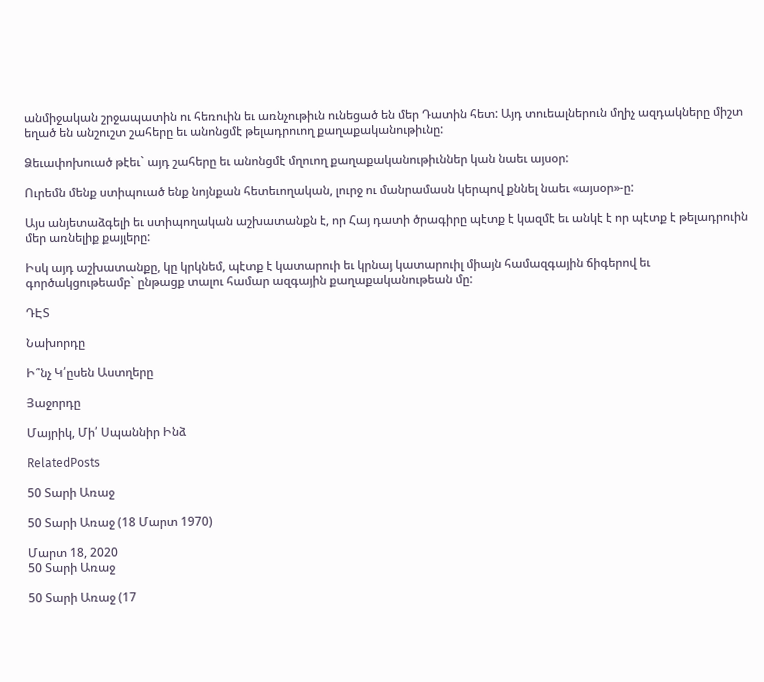անմիջական շրջապատին ու հեռուին եւ առնչութիւն ունեցած են մեր Դատին հետ: Այդ տուեալներուն մղիչ ազդակները միշտ եղած են անշուշտ շահերը եւ անոնցմէ թելադրուող քաղաքականութիւնը:

Ձեւափոխուած թէեւ` այդ շահերը եւ անոնցմէ մղուող քաղաքականութիւններ կան նաեւ այսօր:

Ուրեմն մենք ստիպուած ենք նոյնքան հետեւողական, լուրջ ու մանրամասն կերպով քննել նաեւ «այսօր»-ը:

Այս անյետաձգելի եւ ստիպողական աշխատանքն է, որ Հայ դատի ծրագիրը պէտք է կազմէ եւ անկէ է որ պէտք է թելադրուին մեր առնելիք քայլերը:

Իսկ այդ աշխատանքը, կը կրկնեմ, պէտք է կատարուի եւ կրնայ կատարուիլ միայն համազգային ճիգերով եւ գործակցութեամբ` ընթացք տալու համար ազգային քաղաքականութեան մը:

ԴԷՏ

Նախորդը

Ի՞նչ Կ՛ըսեն Աստղերը

Յաջորդը

Մայրիկ, Մի՛ Սպաննիր Ինձ

RelatedPosts

50 Տարի Առաջ

50 Տարի Առաջ (18 Մարտ 1970)

Մարտ 18, 2020
50 Տարի Առաջ

50 Տարի Առաջ (17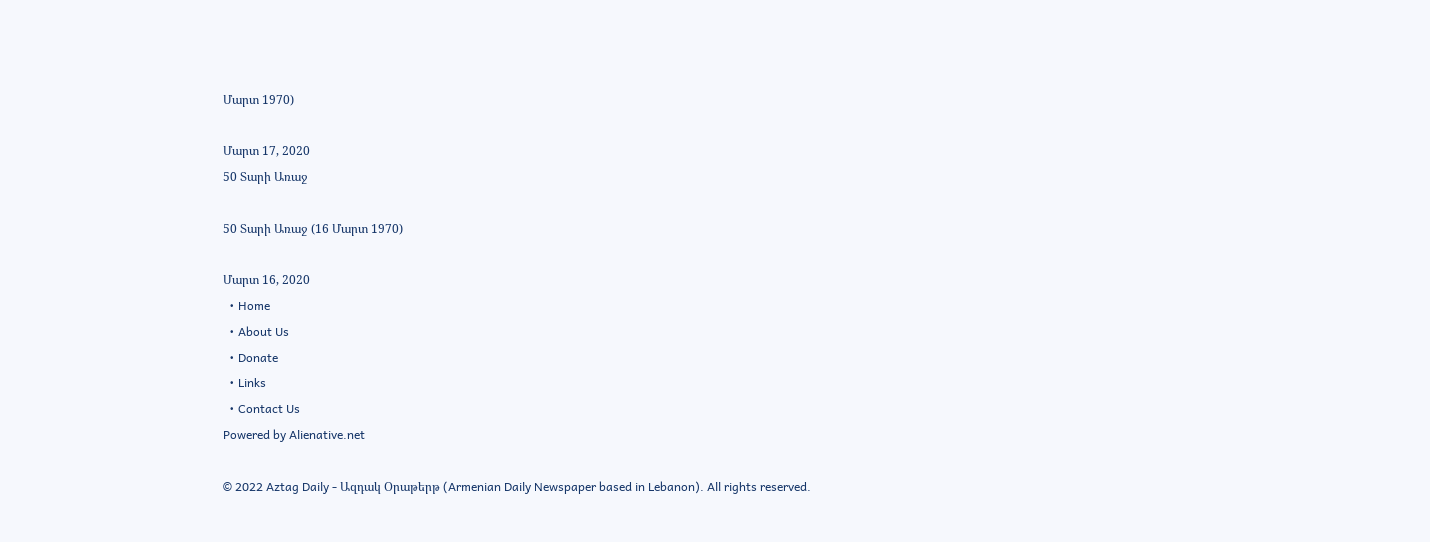Մարտ 1970)

Մարտ 17, 2020
50 Տարի Առաջ

50 Տարի Առաջ (16 Մարտ 1970)

Մարտ 16, 2020
  • Home
  • About Us
  • Donate
  • Links
  • Contact Us
Powered by Alienative.net

© 2022 Aztag Daily - Ազդակ Օրաթերթ (Armenian Daily Newspaper based in Lebanon). All rights reserved.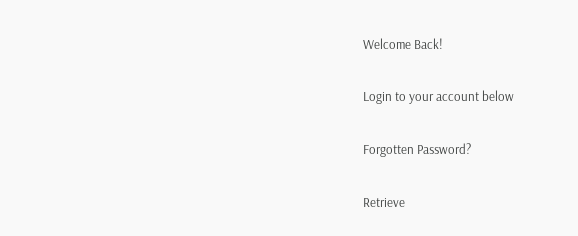Welcome Back!

Login to your account below

Forgotten Password?

Retrieve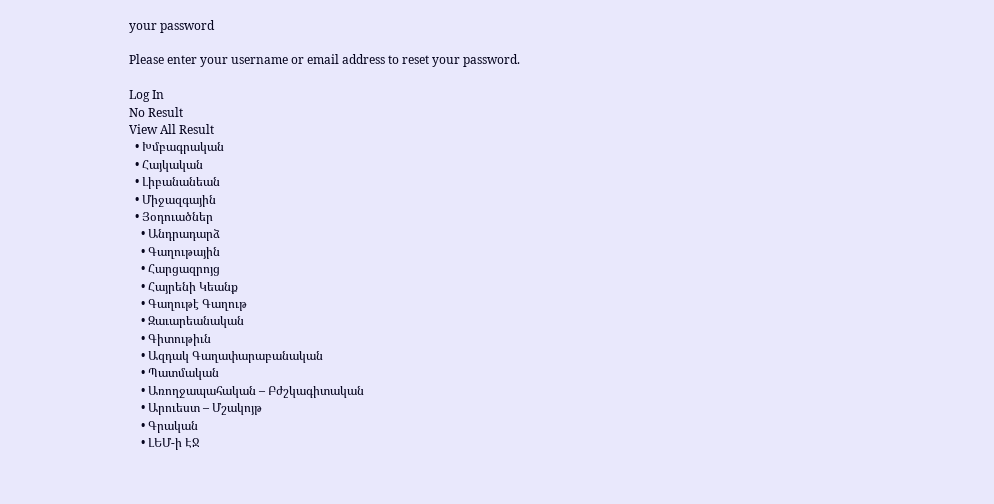your password

Please enter your username or email address to reset your password.

Log In
No Result
View All Result
  • Խմբագրական
  • Հայկական
  • Լիբանանեան
  • Միջազգային
  • Յօդուածներ
    • Անդրադարձ
    • Գաղութային
    • Հարցազրոյց
    • Հայրենի Կեանք
    • Գաղութէ Գաղութ
    • Զաւարեանական
    • Գիտութիւն
    • Ազդակ Գաղափարաբանական
    • Պատմական
    • Առողջապահական – Բժշկագիտական
    • Արուեստ – Մշակոյթ
    • Գրական
    • ԼԵՄ-ի ԷՋ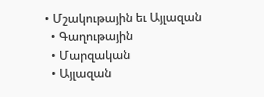• Մշակութային եւ Այլազան
  • Գաղութային
  • Մարզական
  • Այլազան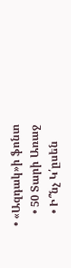• «Ազդակ»ի ֆոնտ
    • 50 Տարի Առաջ
    • Ի՞նչ Կ՛ըսեն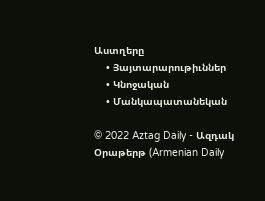Աստղերը
    • Յայտարարութիւններ
    • Կնոջական
    • Մանկապատանեկան

© 2022 Aztag Daily - Ազդակ Օրաթերթ (Armenian Daily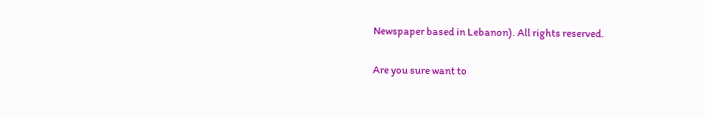Newspaper based in Lebanon). All rights reserved.

Are you sure want to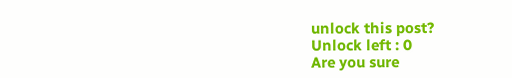unlock this post?
Unlock left : 0
Are you sure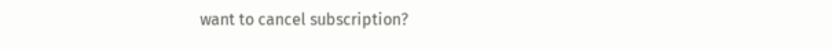want to cancel subscription?